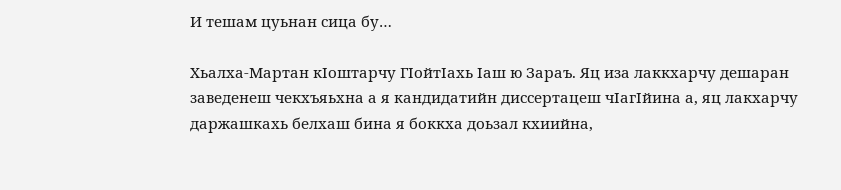И тешам цуьнан сица бу…

Хьалха-Мартан кIоштарчу ГIойтIахь Iаш ю Зараъ. Яц иза лаккхарчу дешаран заведенеш чекхъяьхна а я кандидатийн диссертацеш чIагIйина а, яц лакхарчу даржашкахь белхаш бина я боккха доьзал кхиийна,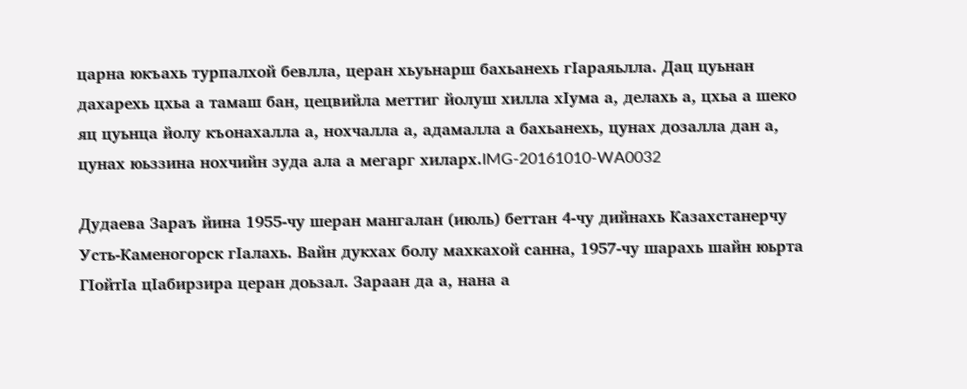царна юкъахь турпалхой бевлла, церан хьуьнарш бахьанехь гIараяьлла. Дац цуьнан дахарехь цхьа а тамаш бан, цецвийла меттиг йолуш хилла хIума а, делахь а, цхьа а шеко яц цуьнца йолу къонахалла а, нохчалла а, адамалла а бахьанехь, цунах дозалла дан а, цунах юьззина нохчийн зуда ала а мегарг хиларх.IMG-20161010-WA0032

Дудаева Зараъ йина 1955-чу шеран мангалан (июль) беттан 4-чу дийнахь Казахстанерчу Усть-Каменогорск гIалахь. Вайн дукхах болу махкахой санна, 1957-чу шарахь шайн юьрта ГIойтIа цIабирзира церан доьзал. Зараан да а, нана а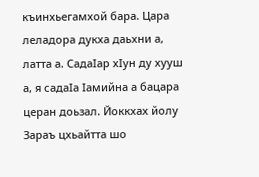къинхьегамхой бара. Цара леладора дукха даьхни а, латта а. СадаIар хIун ду хууш а, я садаIа Iамийна а бацара церан доьзал. Йоккхах йолу Зараъ цхьайтта шо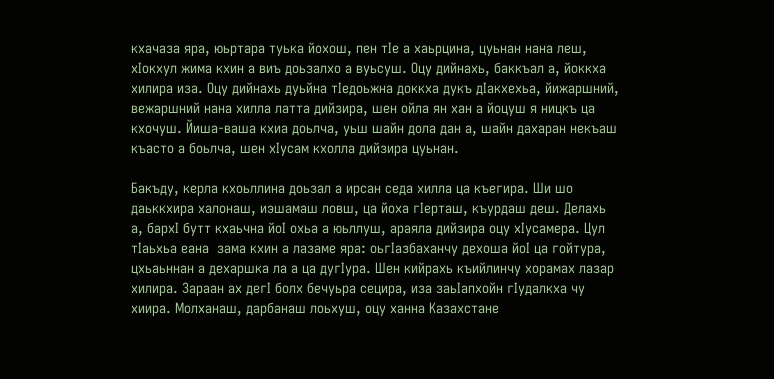кхачаза яра, юьртара туька йохош, пен тIе а хаьрцина, цуьнан нана леш, хIокхул жима кхин а виъ доьзалхо а вуьсуш. Оцу дийнахь, баккъал а, йоккха хилира иза. Оцу дийнахь дуьйна тIедоьжна доккха дукъ дIакхехьа, йижаршний, вежаршний нана хилла латта дийзира, шен ойла ян хан а йоцуш я ницкъ ца кхочуш. Йиша-ваша кхиа доьлча, уьш шайн дола дан а, шайн дахаран некъаш къасто а боьлча, шен хIусам кхолла дийзира цуьнан.

Бакъду, керла кхоьллина доьзал а ирсан седа хилла ца къегира. Ши шо даьккхира халонаш, иэшамаш ловш, ца йоха гIерташ, къурдаш деш. Делахь а, бархI бутт кхаьчна йоI охьа а юьллуш, араяла дийзира оцу хIусамера. Цул тIаьхьа еана  зама кхин а лазаме яра: оьгIазбаханчу дехоша йоI ца гойтура, цхьаьннан а дехаршка ла а ца дугIура. Шен кийрахь къийлинчу хорамах лазар хилира. Зараан ах дегI болх бечуьра сецира, иза заьIапхойн гIудалкха чу хиира. Молханаш, дарбанаш лоьхуш, оцу ханна Казахстане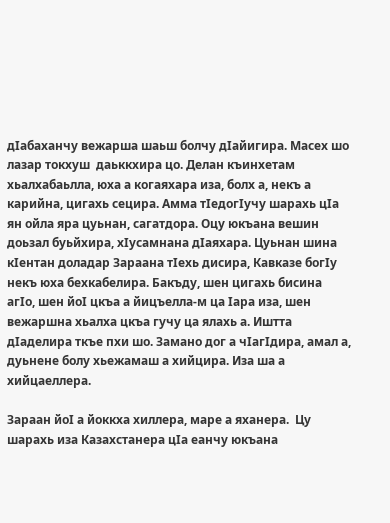дIабаханчу вежарша шаьш болчу дIайигира. Масех шо лазар токхуш  даьккхира цо. Делан къинхетам хьалхабаьлла, юха а когаяхара иза, болх а, некъ а карийна, цигахь сецира. Амма тIедогIучу шарахь цIа ян ойла яра цуьнан, сагатдора. Оцу юкъана вешин доьзал буьйхира, хIусамнана дIаяхара. Цуьнан шина кIентан доладар Зараана тIехь дисира, Кавказе богIу некъ юха бехкабелира. Бакъду, шен цигахь бисина агIо, шен йоI цкъа а йицъелла-м ца Iара иза, шен вежаршна хьалха цкъа гучу ца ялахь а. Иштта дIаделира ткъе пхи шо. Замано дог а чIагIдира, амал а, дуьнене болу хьежамаш а хийцира. Иза ша а хийцаеллера.

Зараан йоI а йоккха хиллера, маре а яханера.  Цу шарахь иза Казахстанера цIа еанчу юкъана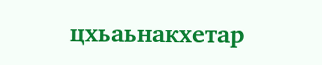цхьаьнакхетар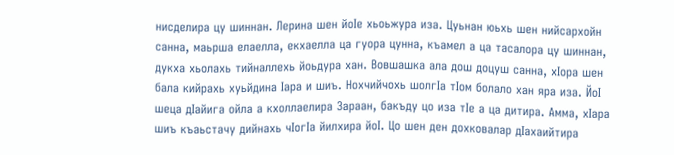нисделира цу шиннан. Лерина шен йоIе хьоьжура иза. Цуьнан юьхь шен нийсархойн санна, маьрша елаелла, екхаелла ца гуора цунна, къамел а ца тасалора цу шиннан, дукха хьолахь тийналлехь йоьдура хан. Вовшашка ала дош доцуш санна, хIора шен бала кийрахь хуьйдина Iара и шиъ. Нохчийчохь шолгIа тIом болало хан яра иза. ЙоI шеца дIайига ойла а кхоллаелира Зараан, бакъду цо иза тIе а ца дитира. Амма, хIара шиъ къаьстачу дийнахь чIогIа йилхира йоI. Цо шен ден дохковалар дIахаийтира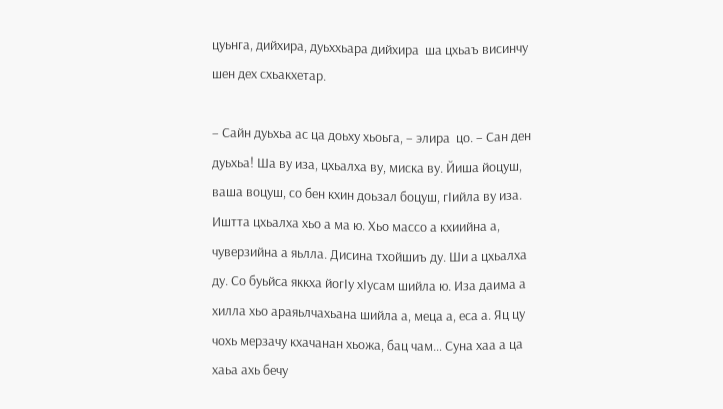цуьнга, дийхира, дуьххьара дийхира  ша цхьаъ висинчу шен дех схьакхетар.

– Сайн дуьхьа ас ца доьху хьоьга, – элира  цо. – Сан ден дуьхьа! Ша ву иза, цхьалха ву, миска ву. Йиша йоцуш, ваша воцуш, со бен кхин доьзал боцуш, гIийла ву иза. Иштта цхьалха хьо а ма ю. Хьо массо а кхиийна а, чуверзийна а яьлла. Дисина тхойшиъ ду. Ши а цхьалха ду. Со буьйса яккха йогIу хIусам шийла ю. Иза даима а хилла хьо араяьлчахьана шийла а, меца а, еса а. Яц цу чохь мерзачу кхачанан хьожа, бац чам… Суна хаа а ца хаьа ахь бечу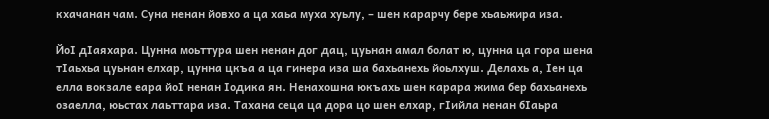кхачанан чам. Суна ненан йовхо а ца хаьа муха хуьлу, – шен карарчу бере хьаьжира иза.

ЙоI дIаяхара. Цунна моьттура шен ненан дог дац, цуьнан амал болат ю, цунна ца гора шена тIаьхьа цуьнан елхар, цунна цкъа а ца гинера иза ша бахьанехь йоьлхуш. Делахь а, Iен ца елла вокзале еара йоI ненан Iодика ян. Ненахошна юкъахь шен карара жима бер бахьанехь озаелла, юьстах лаьттара иза. Тахана сеца ца дора цо шен елхар, гIийла ненан бIаьра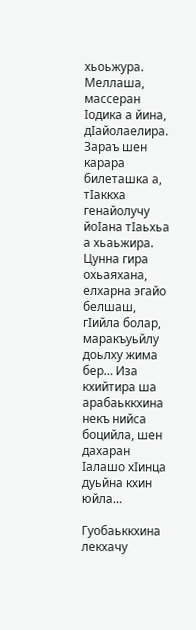хьоьжура. Меллаша, массеран Iодика а йина, дIайолаелира. Зараъ шен карара билеташка а, тIаккха генайолучу йоIана тIаьхьа а хьаьжира. Цунна гира охьаяхана, елхарна эгайо белшаш, гIийла болар, маракъуьйлу доьлху жима бер… Иза кхийтира ша арабаьккхина некъ нийса боцийла, шен дахаран Iалашо хIинца дуьйна кхин юйла…

Гуобаьккхина лекхачу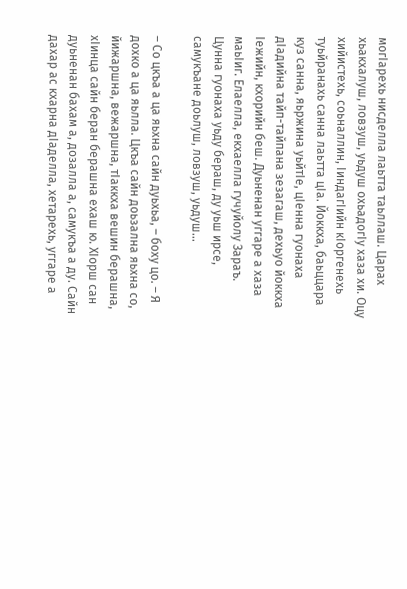могIарехь нисделла лаьтта таьллаш. Царах хьакхалуш, ловзуш, уьдуш охьадогIу хаза хи. Оцу хийистехь, соьналлин, IиндагIийн кIоргенехь туьйранахь санна лаьтта цIа. Йоккха, баьццара куз санна, яьржина уьйтIе, цIенна гуонаха дIадийна тайп-тайпана зезагаш, дехьуо йоккха Iежийн, кхорийн беш. Дуьненан уггаре а хаза маьIиг. Елаелла, екхаелла гучуйолу Зараъ. Цунна гуонаха уьду бераш, ду уьш ирсе, самукъане доьлуш, ловзуш, уьдуш…

– Со цкъа а ца яьхна сайн дуьхьа, – боху цо. – Я дохко а ца яьлла. Цкъа сайн доьзална яьхна со, йижаршна, вежаршна, тIаккха вешин берашна, хIинца сайн беран берашна ехаш ю. ХIорш сан дуьненан бахам а, дозалла а, самукъа а ду. Сайн дахар ас кхарна дIаделла, хетарехь, уггаре а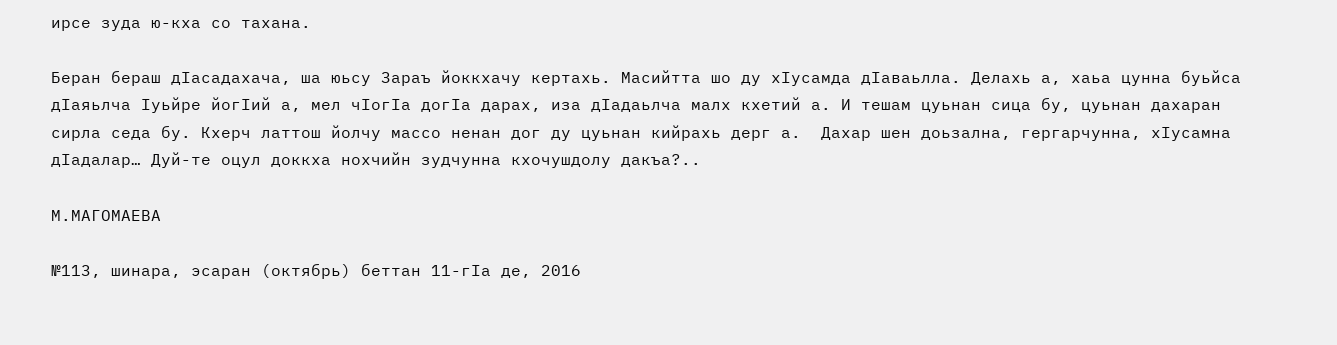ирсе зуда ю-кха со тахана.

Беран бераш дIасадахача, ша юьсу Зараъ йоккхачу кертахь. Масийтта шо ду хIусамда дIаваьлла. Делахь а, хаьа цунна буьйса дIаяьлча Iуьйре йогIий а, мел чIогIа догIа дарах, иза дIадаьлча малх кхетий а. И тешам цуьнан сица бу, цуьнан дахаран сирла седа бу. Кхерч латтош йолчу массо ненан дог ду цуьнан кийрахь дерг а.  Дахар шен доьзална, гергарчунна, хIусамна дIадалар… Дуй-те оцул доккха нохчийн зудчунна кхочушдолу дакъа?..

М.МАГОМАЕВА

№113, шинара, эсаран (октябрь) беттан 11-гIа де, 2016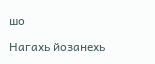шо

Нагахь йозанехь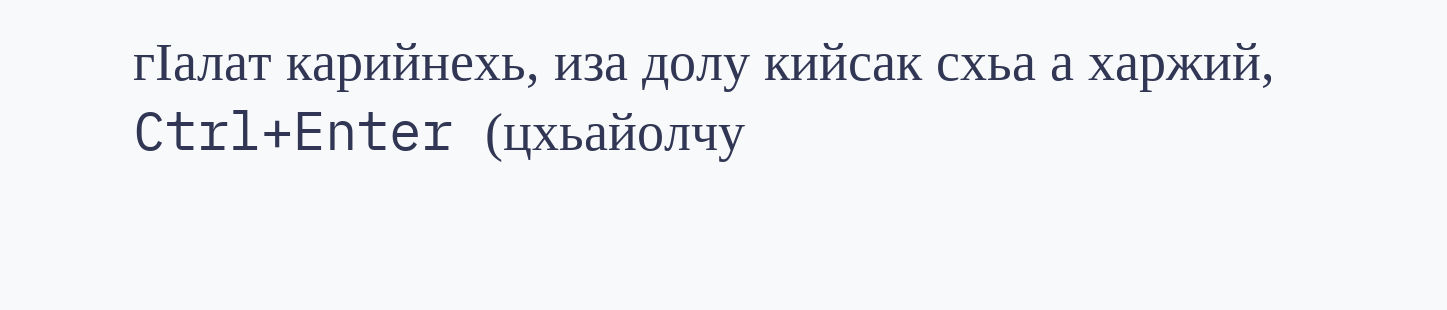гIалат карийнехь, иза долу кийсак схьа а харжий, Ctrl+Enter (цхьайолчу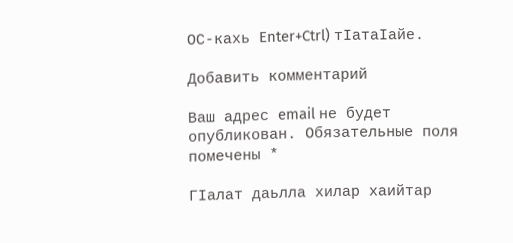ОС-кахь Enter+Ctrl) тIатаIайе.

Добавить комментарий

Ваш адрес email не будет опубликован. Обязательные поля помечены *

ГIалат даьлла хилар хаийтар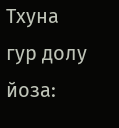Тхуна гур долу йоза: